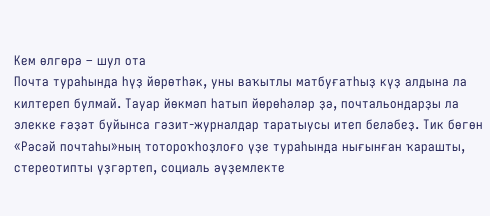Кем өлгөрә – шул ота
Почта тураһында һүҙ йөрөтһәк, уны ваҡытлы матбуғатһыҙ күҙ алдына ла килтереп булмай. Тауар йөкмәп һатып йөрөһәләр ҙә, почтальондарҙы ла элекке ғәҙәт буйынса гәзит-журналдар таратыусы итеп беләбеҙ. Тик бөгөн «Рәсәй почтаһы»ның тотороҡһоҙлоғо үҙе тураһында нығынған ҡарашты, стереотипты үҙгәртеп, социаль әүҙемлекте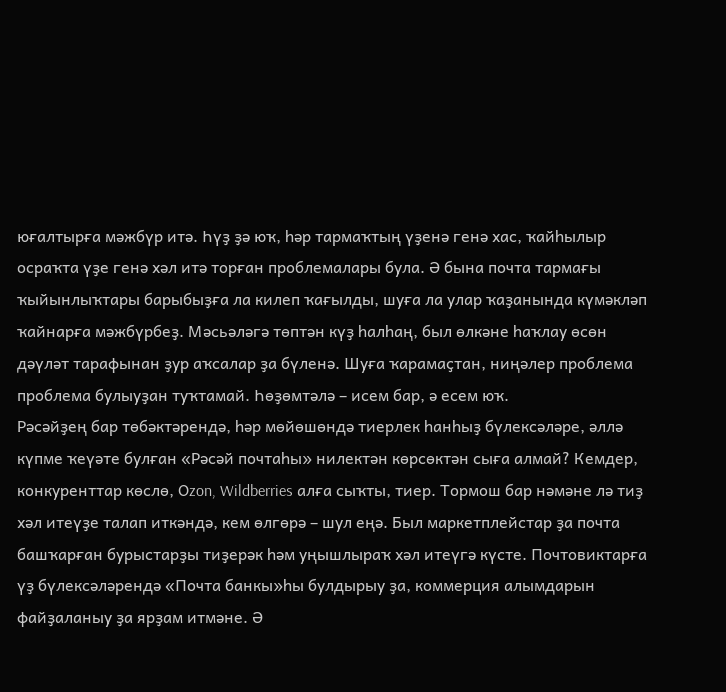юғалтырға мәжбүр итә. Һүҙ ҙә юҡ, һәр тармаҡтың үҙенә генә хас, ҡайһылыр осраҡта үҙе генә хәл итә торған проблемалары була. Ә бына почта тармағы ҡыйынлыҡтары барыбыҙға ла килеп ҡағылды, шуға ла улар ҡаҙанында күмәкләп ҡайнарға мәжбүрбеҙ. Мәсьәләгә төптән күҙ һалһаң, был өлкәне һаҡлау өсөн дәүләт тарафынан ҙур аҡсалар ҙа бүленә. Шуға ҡарамаҫтан, ниңәлер проблема проблема булыуҙан туҡтамай. Һөҙөмтәлә – исем бар, ә есем юҡ.
Рәсәйҙең бар төбәктәрендә, һәр мөйөшөндә тиерлек һанһыҙ бүлексәләре, әллә күпме ҡеүәте булған «Рәсәй почтаһы» нилектән көрсөктән сыға алмай? Кемдер, конкуренттар көслө, Оzon, Wildberries алға сыҡты, тиер. Тормош бар нәмәне лә тиҙ хәл итеүҙе талап иткәндә, кем өлгөрә – шул еңә. Был маркетплейстар ҙа почта башҡарған бурыстарҙы тиҙерәк һәм уңышлыраҡ хәл итеүгә күсте. Почтовиктарға үҙ бүлексәләрендә «Почта банкы»һы булдырыу ҙа, коммерция алымдарын файҙаланыу ҙа ярҙам итмәне. Ә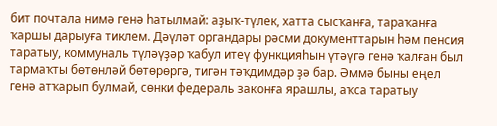бит почтала нимә генә һатылмай: аҙыҡ-түлек, хатта сысҡанға, тараҡанға ҡаршы дарыуға тиклем. Дәүләт органдары рәсми документтарын һәм пенсия таратыу, коммуналь түләүҙәр ҡабул итеү функцияһын үтәүгә генә ҡалған был тармаҡты бөтөнләй бөтөрөргә, тигән тәҡдимдәр ҙә бар. Әммә быны еңел генә атҡарып булмай, сөнки федераль законға ярашлы, аҡса таратыу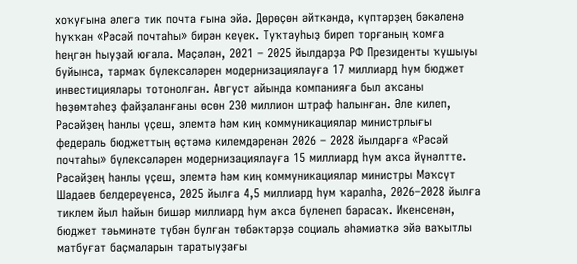хоҡуғына әлегә тик почта ғына эйә. Дөрөҫөн әйткәндә, күптәрҙең бәкәленә һуҡҡан «Рәсәй почтаһы» бирән кеүек. Туҡтауһыҙ биреп торғаның ҡомға һеңгән һыуҙай юғала. Мәҫәлән, 2021 – 2025 йылдарҙа РФ Президенты ҡушыуы буйынса, тармаҡ бүлексәләрен модернизациялауға 17 миллиард һум бюджет инвестициялары тотонолған. Август айында компанияға был аҡсаны һөҙөмтәһеҙ файҙаланғаны өсөн 230 миллион штраф һалынған. Әле килеп, Рәсәйҙең һанлы үҫеш, элемтә һәм киң коммуникациялар министрлығы федераль бюджеттың өҫтәмә килемдәренән 2026 – 2028 йылдарға «Рәсәй почтаһы» бүлексәләрен модернизациялауға 15 миллиард һум аҡса йүнәлтте. Рәсәйҙең һанлы үҫеш, элемтә һәм киң коммуникациялар министры Мәҡсүт Шадаев белдереүенсә, 2025 йылға 4,5 миллиард һум ҡаралһа, 2026–2028 йылға тиклем йыл һайын бишәр миллиард һум аҡса бүленеп барасаҡ. Икенсенән, бюджет тәьминәте түбән булған төбәктәрҙә социаль әһәмиәткә эйә ваҡытлы матбуғат баҫмаларын таратыуҙағы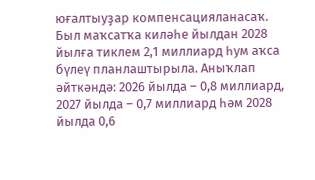юғалтыуҙар компенсацияланасаҡ. Был маҡсатҡа киләһе йылдан 2028 йылға тиклем 2,1 миллиард һум аҡса бүлеү планлаштырыла. Аныҡлап әйткәндә: 2026 йылда – 0,8 миллиард, 2027 йылда – 0,7 миллиард һәм 2028 йылда 0,6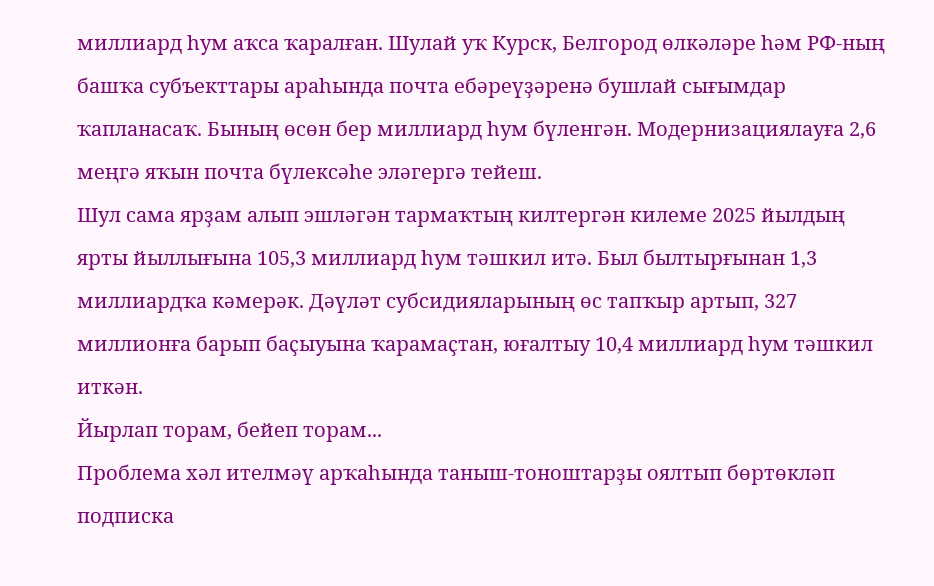миллиард һум аҡса ҡаралған. Шулай уҡ Курск, Белгород өлкәләре һәм РФ-ның башҡа субъекттары араһында почта ебәреүҙәренә бушлай сығымдар ҡапланасаҡ. Бының өсөн бер миллиард һум бүленгән. Модернизациялауға 2,6 меңгә яҡын почта бүлексәһе эләгергә тейеш.
Шул сама ярҙам алып эшләгән тармаҡтың килтергән килеме 2025 йылдың ярты йыллығына 105,3 миллиард һум тәшкил итә. Был былтырғынан 1,3 миллиардҡа кәмерәк. Дәүләт субсидияларының өс тапҡыр артып, 327 миллионға барып баҫыуына ҡарамаҫтан, юғалтыу 10,4 миллиард һум тәшкил иткән.
Йырлап торам, бейеп торам...
Проблема хәл ителмәү арҡаһында таныш-тоноштарҙы оялтып бөртөкләп подписка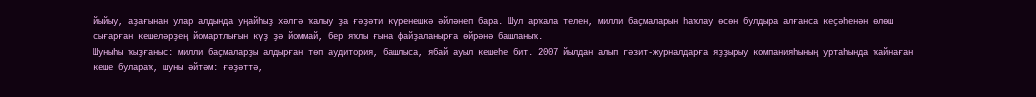йыйыу, аҙағынан улар алдында уңайһыҙ хәлгә ҡалыу ҙа ғәҙәти күренешкә әйләнеп бара. Шул арҡала телен, милли баҫмаларын һаҡлау өсөн булдыра алғанса кеҫәһенән өлөш сығарған кешеләрҙең йомартлығын күҙ ҙә йоммай, бер яҡлы ғына файҙаланырға өйрәнә башланыҡ.
Шуныһы ҡыҙғаныс: милли баҫмаларҙы алдырған төп аудитория, башлыса, ябай ауыл кешеһе бит. 2007 йылдан алып гәзит-журналдарға яҙҙырыу компанияһының уртаһында ҡайнаған кеше булараҡ, шуны әйтәм: ғәҙәттә,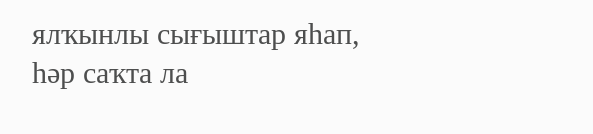ялҡынлы сығыштар яһап, һәр саҡта ла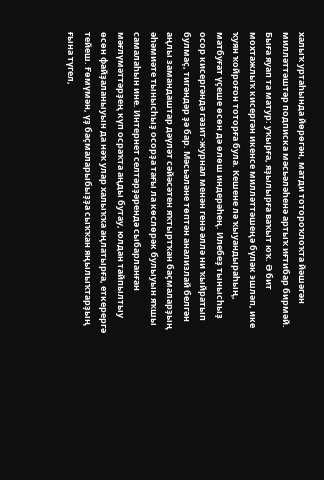халыҡ уртаһында йөрөгән, матди тотороҡлоҡта йәшәгән милләттәштәр подписка мәсьәләһенә артыҡ иғтибар бирмәй. Быға яуап та матур: уҡырға, яҙылырға ваҡыт юҡ. Ә бит мохтажлыҡ кисергән икенсе милләттәшеңә бүләк эшләп, ике ҡуян ҡойроғон тоторға була. Кешене лә ҡыуандыраһың, матбуғат үҫеше өсөн дә өлөш индерәһең. Илебеҙ тынысһыҙ осор кисергәндә гәзит-журнал менән генә әллә ни ҡыйратып булмаҫ, тигәндәр ҙә бар. Мәсьәләне төптән анализлай белгән аңлы замандаштар дәүләт сәйәсәтен яҡтыртҡан баҫмаларҙың әһәмиәте тынысһыҙ осорҙа тағы ла көслөрәк булыуын яҡшы самалаһын ине. Интернет селтәрҙәрендә сыбарланған мәғлүмәттәрҙең күп осраҡта аңды бутау, юлдан тайпылтыу өсөн файҙаланыуын да нәҡ улар халыҡҡа аңлатырға, еткерергә тейеш. Ғөмүмән, үҙ баҫмаларыбыҙҙа сыҡҡан яңылыҡтарҙың ғына түгел,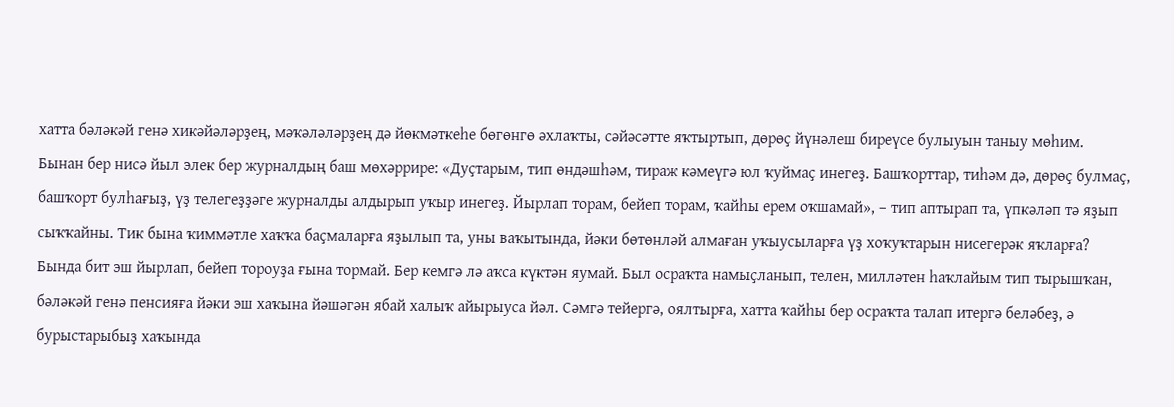хатта бәләкәй генә хикәйәләрҙең, мәҡәләләрҙең дә йөкмәткеһе бөгөнгө әхлаҡты, сәйәсәтте яҡтыртып, дөрөҫ йүнәлеш биреүсе булыуын таныу мөһим.
Бынан бер нисә йыл элек бер журналдың баш мөхәррире: «Дуҫтарым, тип өндәшһәм, тираж кәмеүгә юл ҡуймаҫ инегеҙ. Башҡорттар, тиһәм дә, дөрөҫ булмаҫ, башҡорт булһағыҙ, үҙ телегеҙҙәге журналды алдырып уҡыр инегеҙ. Йырлап торам, бейеп торам, ҡайһы ерем оҡшамай», – тип аптырап та, үпкәләп тә яҙып сыҡҡайны. Тик бына ҡиммәтле хаҡҡа баҫмаларға яҙылып та, уны ваҡытында, йәки бөтөнләй алмаған уҡыусыларға үҙ хоҡуҡтарын нисегерәк яҡларға? Бында бит эш йырлап, бейеп тороуҙа ғына тормай. Бер кемгә лә аҡса күктән яумай. Был осраҡта намыҫланып, телен, милләтен һаҡлайым тип тырышҡан, бәләкәй генә пенсияға йәки эш хаҡына йәшәгән ябай халыҡ айырыуса йәл. Сәмгә тейергә, оялтырға, хатта ҡайһы бер осраҡта талап итергә беләбеҙ, ә бурыстарыбыҙ хаҡында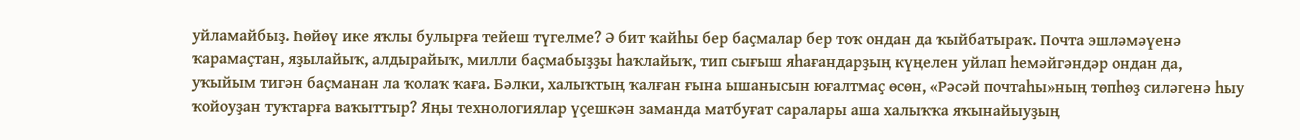уйламайбыҙ. Һөйөү ике яҡлы булырға тейеш түгелме? Ә бит ҡайһы бер баҫмалар бер тоҡ ондан да ҡыйбатыраҡ. Почта эшләмәүенә ҡарамаҫтан, яҙылайыҡ, алдырайыҡ, милли баҫмабыҙҙы һаҡлайыҡ, тип сығыш яһағандарҙың күңелен уйлап һемәйгәндәр ондан да, уҡыйым тигән баҫманан ла ҡолаҡ ҡаға. Бәлки, халыҡтың ҡалған ғына ышанысын юғалтмаҫ өсөн, «Рәсәй почтаһы»ның төпһөҙ силәгенә һыу ҡойоуҙан туҡтарға ваҡыттыр? Яңы технологиялар үҫешкән заманда матбуғат саралары аша халыҡҡа яҡынайыуҙың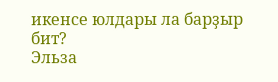икенсе юлдары ла барҙыр бит?
Эльза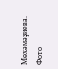Мөхәмәҙиева.
Фото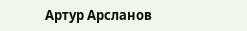Артур Арсланов